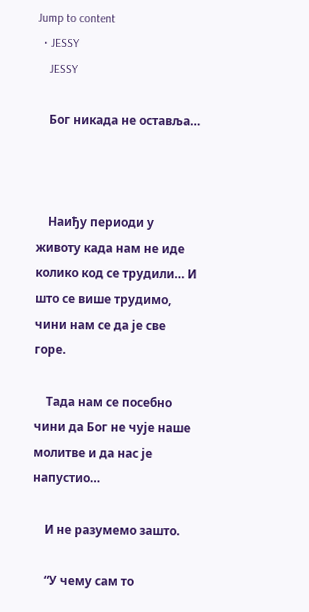Jump to content
  • JESSY
    JESSY

    Бог никада не оставља…



    Наиђу периоди у животу када нам не иде колико код се трудили… И што се више трудимо, чини нам се да је све горе.

    Тада нам се посебно чини да Бог не чује наше молитве и да нас је напустио…

    И не разумемо зашто.

    “У чему сам то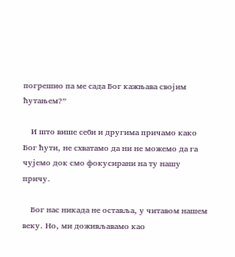погрешио па ме сада Бог кажњава својим ћутањем?”

    И што више себи и другима причамо како Бог ћути, не схватамо да ни не можемо да га чујемо док смо фокусирани на ту нашу причу.

    Бог нас никада не оставља, у читавом нашем веку. Но, ми доживљавамо као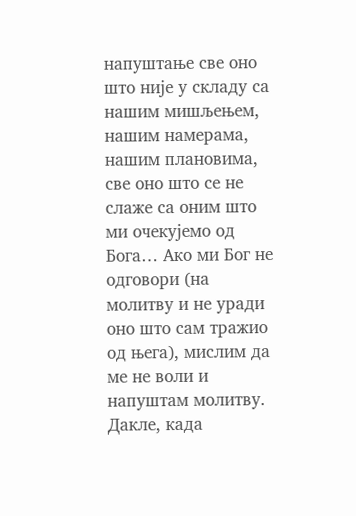напуштање све оно што није у складу са нашим мишљењем, нашим намерама, нашим плановима, све оно што се не слаже са оним што ми очекујемо од Бога… Ако ми Бог не одговори (на молитву и не уради оно што сам тражио од њега), мислим да ме не воли и напуштам молитву. Дакле, када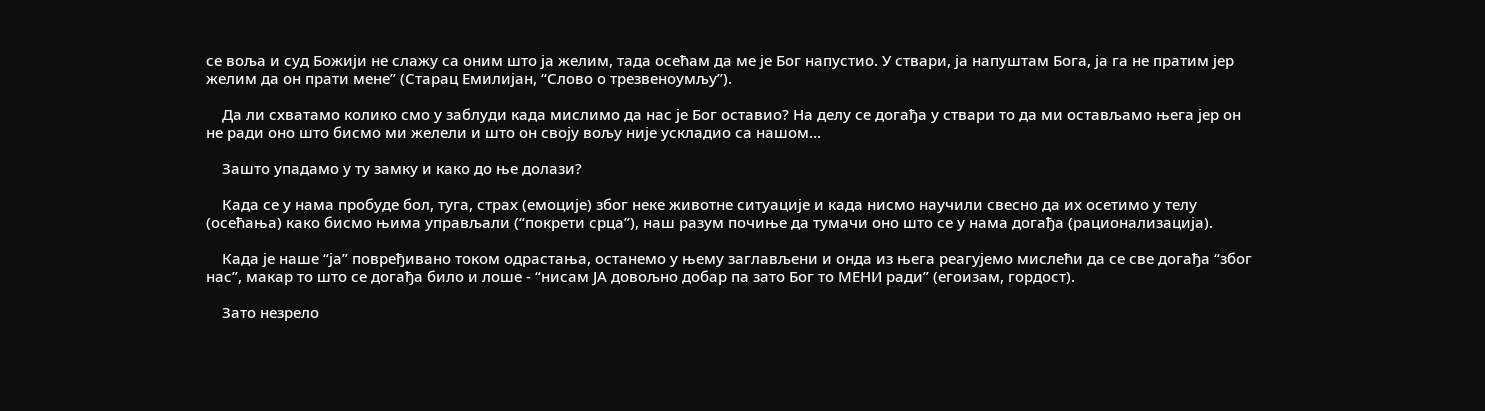се воља и суд Божији не слажу са оним што ја желим, тада осећам да ме је Бог напустио. У ствари, ја напуштам Бога, ја га не пратим јер желим да он прати мене” (Старац Емилијан, “Слово о трезвеноумљу”).

    Да ли схватамо колико смо у заблуди када мислимо да нас је Бог оставио? На делу се догађа у ствари то да ми остављамо њега јер он не ради оно што бисмо ми желели и што он своју вољу није ускладио са нашом…

    Зашто упадамо у ту замку и како до ње долази?

    Када се у нама пробуде бол, туга, страх (емоције) због неке животне ситуације и када нисмо научили свесно да их осетимо у телу (осећања) како бисмо њима управљали (“покрети срца”), наш разум почиње да тумачи оно што се у нама догађа (рационализација).

    Када је наше “ја” повређивано током одрастања, останемо у њему заглављени и онда из њега реагујемо мислећи да се све догађа “због нас”, макар то што се догађа било и лоше - “нисам ЈА довољно добар па зато Бог то МЕНИ ради” (егоизам, гордост).

    Зато незрело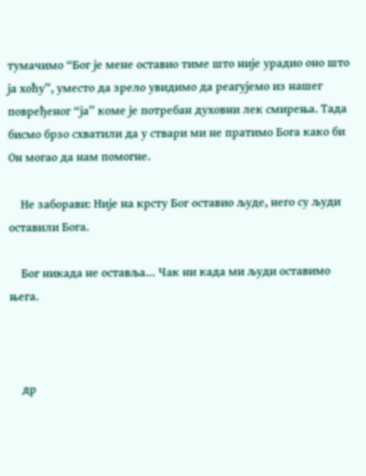тумачимо “Бог је мене оставио тиме што није урадио оно што ја хоћу”, уместо да зрело увидимо да реагујемо из нашег повређеног “ја” коме је потребан духовни лек смирења. Тада бисмо брзо схватили да у ствари ми не пратимо Бога како би Он могао да нам помогне.

    Не заборави: Није на крсту Бог оставио људе, него су људи оставили Бога.

    Бог никада не оставља… Чак ни када ми људи оставимо њега.



    др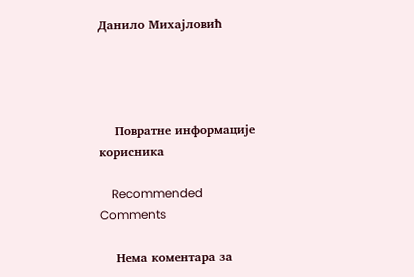Данило Михајловић




    Повратне информације корисника

    Recommended Comments

    Нема коментара за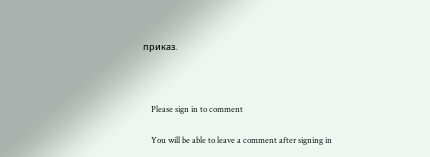приказ.



    Please sign in to comment

    You will be able to leave a comment after signing in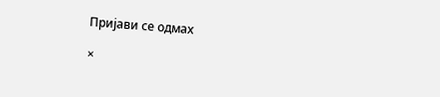Пријави се одмах

×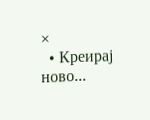×
  • Креирај ново...